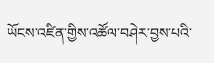ཡོངས་འཛིན་གྱིས་འཚོལ་བཤེར་བྱས་པའི་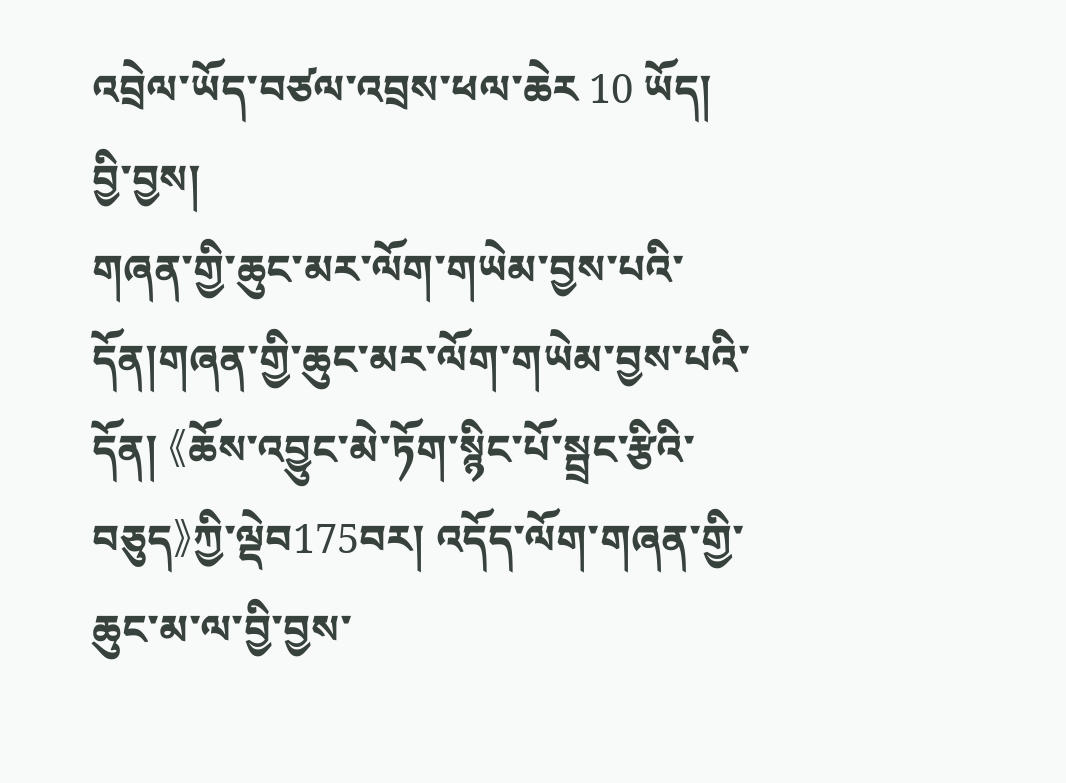འབྲེལ་ཡོད་བཙལ་འབྲས་ཕལ་ཆེར 10 ཡོད།
བྱི་བྱས།
གཞན་གྱི་ཆུང་མར་ལོག་གཡེམ་བྱས་པའི་དོན།གཞན་གྱི་ཆུང་མར་ལོག་གཡེམ་བྱས་པའི་དོན། 《ཆོས་འབྱུང་མེ་ཏོག་སྙིང་པོ་སྦྲང་རྩིའི་བཅུད》ཀྱི་ལྡེབ175བར། འདོད་ལོག་གཞན་གྱི་ཆུང་མ་ལ་བྱི་བྱས་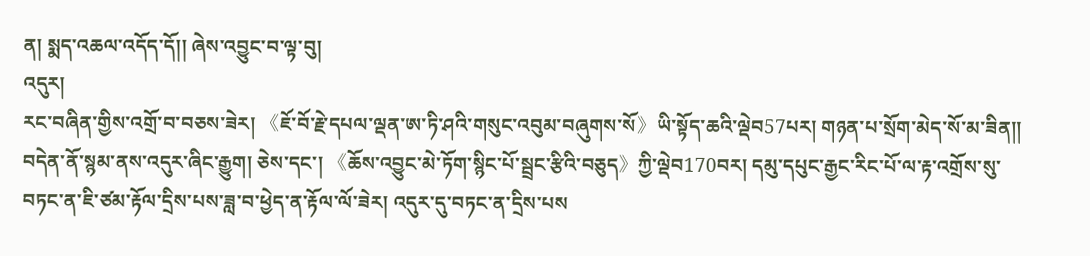ན། སྨད་འཆལ་འདོད་དོ།། ཞེས་འབྱུང་བ་ལྟ་བུ།
འདུར།
རང་བཞིན་གྱིས་འགྲོ་བ་བཅས་ཟེར། 《ཇོ་བོ་རྗེ་དཔལ་ལྡན་ཨ་ཏི་ཤའི་གསུང་འབུམ་བཞུགས་སོ》ཡི་སྟོད་ཆའི་ལྡེབ57པར། གཉན་པ་སྲོག་མེད་སོ་མ་ཟིན།། བདེན་ནོ་སྙམ་ནས་འདུར་ཞིང་རྒྱུག། ཅེས་དང་། 《ཆོས་འབྱུང་མེ་ཏོག་སྙིང་པོ་སྦྲང་རྩིའི་བཅུད》ཀྱི་ལྡེབ170བར། དམུ་དཔུང་རྒྱང་རིང་པོ་ལ་རྟ་འགྲོས་སུ་བཏང་ན་ཇི་ཙམ་རྟོལ་དྲིས་པས་ཟླ་བ་ཕྱེད་ན་རྟོལ་ལོ་ཟེར། འདུར་དུ་བཏང་ན་དྲིས་པས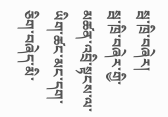སྦ་ཁྲི་བཞེར།
སྦ་ཁྲི་བཞེར་གྱི་མཚན་འབྲི་སྟངས་ལ་ཡིག་ཚང་མང་དག་ཅིག་བཞེད་མི་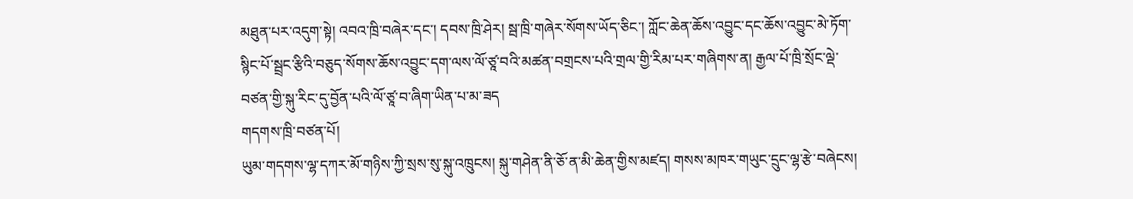མཐུན་པར་འདུག་སྟེ། འབའ་ཁྲི་བཞེར་དང་། དབས་ཁྲི་ཤེར། སྦ་ཁྲི་གཞེར་སོགས་ཡོད་ཅིང་། ཀློང་ཆེན་ཆོས་འབྱུང་དང་ཆོས་འབྱུང་མེ་ཏོག་སྙིང་པོ་སྦྲང་རྩིའི་བཅུད་སོགས་ཆོས་འབྱུང་དག་ལས་ལོ་ཙཱ་བའི་མཚན་བགྲངས་པའི་གྲལ་གྱི་རིམ་པར་གཞིགས་ན། རྒྱལ་པོ་ཁྲི་སྲོང་ལྡེ་བཙན་གྱི་སྐུ་རིང་དུ་བྱོན་པའི་ལོ་ཙཱ་བ་ཞིག་ཡིན་པ་མ་ཟད
གདགས་ཁྲི་བཙན་པོ།
ཡུམ་གདགས་ལྷ་དཀར་མོ་གཉིས་ཀྱི་སྲས་སུ་སྐུ་འཁྲུངས། སྐུ་གཤེན་ནི་ཅོ་ན་མི་ཆེན་གྱིས་མཛད། གསས་མཁར་གཡུང་དྲུང་ལྷ་རྩེ་བཞེངས།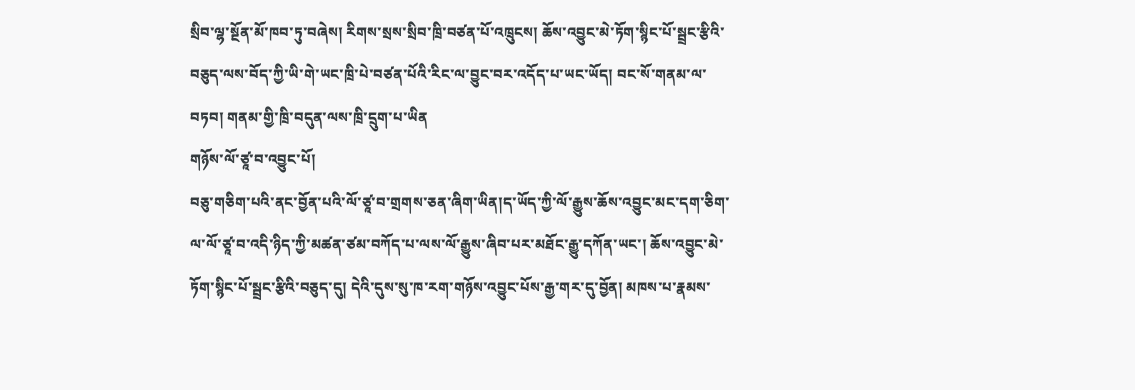སྲིབ་ལྷ་སྔོན་མོ་ཁབ་ཏུ་བཞེས། རིགས་སྲས་སྲིབ་ཁྲི་བཙན་པོ་འཁྲུངས། ཆོས་འབྱུང་མེ་ཏོག་སྙིང་པོ་སྦྲང་རྩིའི་བཅུད་ལས་བོད་ཀྱི་ཡི་གེ་ཡང་ཁྲི་པེ་བཙན་པོའི་རིང་ལ་བྱུང་བར་འདོད་པ་ཡང་ཡོད། བང་སོ་གནམ་ལ་བཏབ། གནམ་གྱི་ཁྲི་བདུན་ལས་ཁྲི་དྲུག་པ་ཡིན
གཉོས་ལོ་ཙཱ་བ་འབྱུང་པོ།
བཅུ་གཅིག་པའི་ནང་བྱོན་པའི་ལོ་ཙཱ་བ་གྲགས་ཅན་ཞིག་ཡིན།ད་ཡོད་ཀྱི་ལོ་རྒྱུས་ཆོས་འབྱུང་མང་དག་ཅིག་ལ་ལོ་ཙཱ་བ་འདི་ཉིད་ཀྱི་མཚན་ཙམ་བཀོད་པ་ལས་ལོ་རྒྱུས་ཞིབ་པར་མཐོང་རྒྱུ་དཀོན་ཡང་། ཆོས་འབྱུང་མེ་ཏོག་སྙིང་པོ་སྦྲང་རྩིའི་བཅུད་དུ། དེའི་དུས་སུ་ཁ་རག་གཉོས་འབྱུང་པོས་རྒྱ་གར་དུ་བྱོན། མཁས་པ་རྣམས་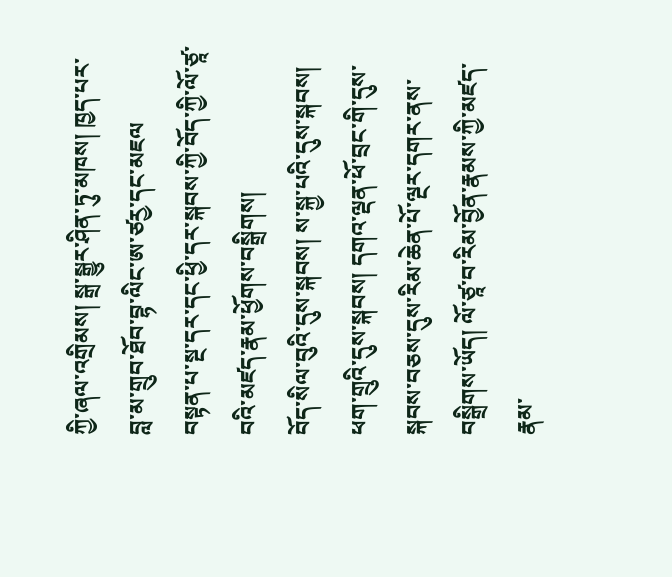ཀྱི་ཞལ་འགྲིམས། སྒྲ་སྒྱུར་ཤིན་ཏུ་མཁས། ཁྱད་པར་བླ་མ་གྲུབ་ཐོབ་བྷ་ལིང་ཨ་ཙརྱ་དང་མཇལ
བསྟན་པ་སྔ་དར་དང་ཕྱི་དར་སྐབས་ཀྱི་བོད་ཀྱི་ལོ་ཙཱ་བའི་མཛད་རྣམ་ཕྱོགས་བསྒྲིགས།
བོད་སིལ་བུའི་དུས་སྐབས། ས་སྐྱ་པའི་དུས་སྐབས། ཕག་གྲུའི་དུས་སྐབས། དགའ་ལྡན་ཕོ་བྲང་གི་དུས་སྐབས་བཅས་དུས་རིམ་ཆེན་པོ་ལྔར་དགར་ནས་བསྒྲིགས་ཡོད། ལོ་ཙཱ་བ་རིམ་བྱོན་རྣམས་ཀྱི་མཛད་རྣམ་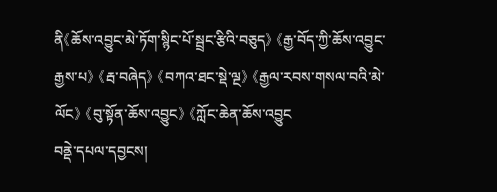ནི《ཆོས་འབྱུང་མེ་ཏོག་སྙིང་པོ་སྦྲང་རྩིའི་བཅུད》 《རྒྱ་བོད་ཀྱི་ཆོས་འབྱུང་རྒྱས་པ》 《རྦ་བཞེད》 《བཀའ་ཐང་སྡེ་ལྔ》 《རྒྱལ་རབས་གསལ་བའི་མེ་ལོང》 《བུ་སྟོན་ཆོས་འབྱུང》 《ཀློང་ཆེན་ཆོས་འབྱུང
བནྡེ་དཔལ་དབྱངས།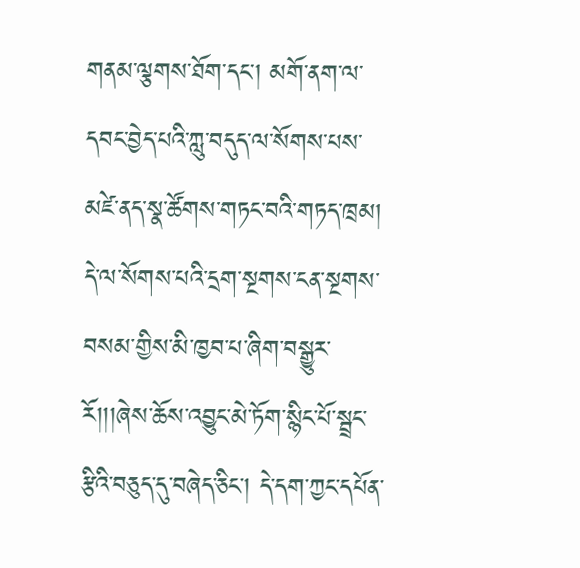གནམ་ལྕགས་ཐོག་དང་། མགོ་ནག་ལ་དབང་བྱེད་པའི་ཀླུ་བདུད་ལ་སོགས་པས་མཛེ་ནད་སྣ་ཚོགས་གཏང་བའི་གཏད་ཁྲམ། དེ་ལ་སོགས་པའི་དྲག་སྔགས་ངན་སྔགས་བསམ་གྱིས་མི་ཁྱབ་པ་ཞིག་བསྒྱུར་རོ།།།ཞེས་ཆོས་འབྱུང་མེ་ཏོག་སྙིང་པོ་སྦྲང་རྩིའི་བཅུད་དུ་བཞེད་ཅིང་། དེ་དག་ཀྱང་དཔོན་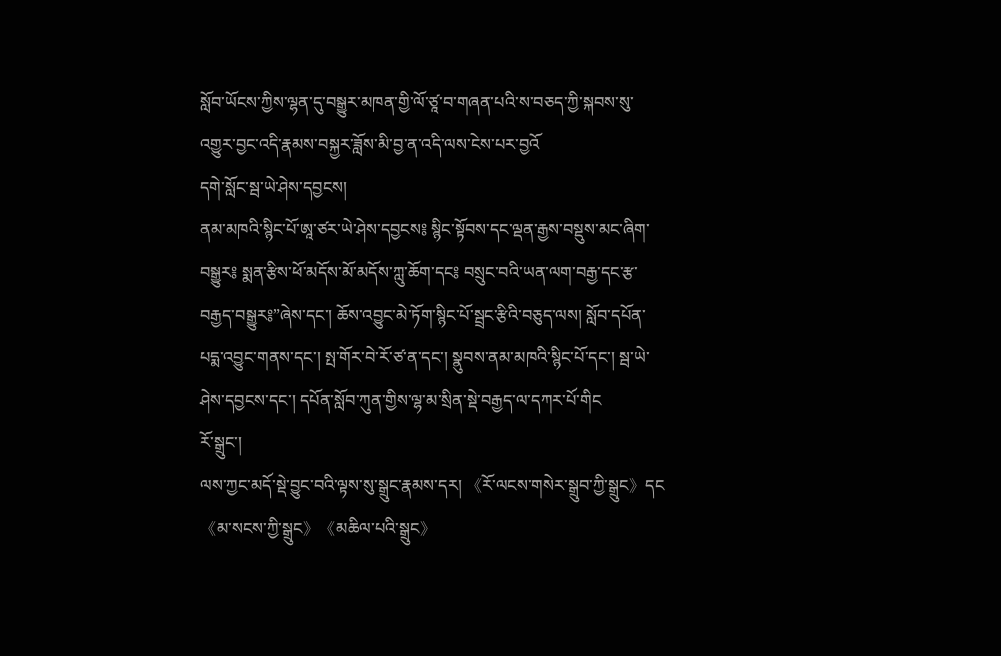སློབ་ཡོངས་ཀྱིས་ལྷན་དུ་བསྒྱུར་མཁན་གྱི་ལོ་ཙཱ་བ་གཞན་པའི་ས་བཅད་ཀྱི་སྐབས་སུ་འགྱུར་བྱང་འདི་རྣམས་བསྐྱར་ཟློས་མི་བྱ་ན་འདི་ལས་ངེས་པར་བྱའོ
དགེ་སློང་སྦ་ཡེ་ཤེས་དབྱངས།
ནམ་མཁའི་སྙིང་པོ་ཨཱ་ཙར་ཡེ་ཤེས་དབྱངས༔ སྙིང་སྟོབས་དང་ལྡན་རྒྱས་བསྡུས་མང་ཞིག་བསྒྱུར༔ སྨན་རྩིས་ཕོ་མདོས་མོ་མདོས་ཀླུ་ཆོག་དང༔ བསྲུང་བའི་ཡན་ལག་བརྒྱ་དང་རྩ་བརྒྱད་བསྒྱུར༔”ཞེས་དང་། ཆོས་འབྱུང་མེ་ཏོག་སྙིང་པོ་སྦྲང་རྩིའི་བཅུད་ལས། སློབ་དཔོན་པདྨ་འབྱུང་གནས་དང་། སྤ་གོར་བེ་རོ་ཙ་ན་དང་། སྣུབས་ནམ་མཁའི་སྙིང་པོ་དང་། སྦ་ཡེ་ཤེས་དབྱངས་དང་། དཔོན་སློབ་ཀུན་གྱིས་ལྷ་མ་སྲིན་སྡེ་བརྒྱད་ལ་དཀར་པོ་གིང
རོ་སྒྲུང་།
ལས་ཀྱང་མདོ་སྡེ་བྱུང་བའི་ལྟས་སུ་སྒྲུང་རྣམས་དར། 《རོ་ལངས་གསེར་སྒྲུབ་ཀྱི་སྒྲུང》དང《མ་སངས་ཀྱི་སྒྲུང》《མཆིལ་པའི་སྒྲུང》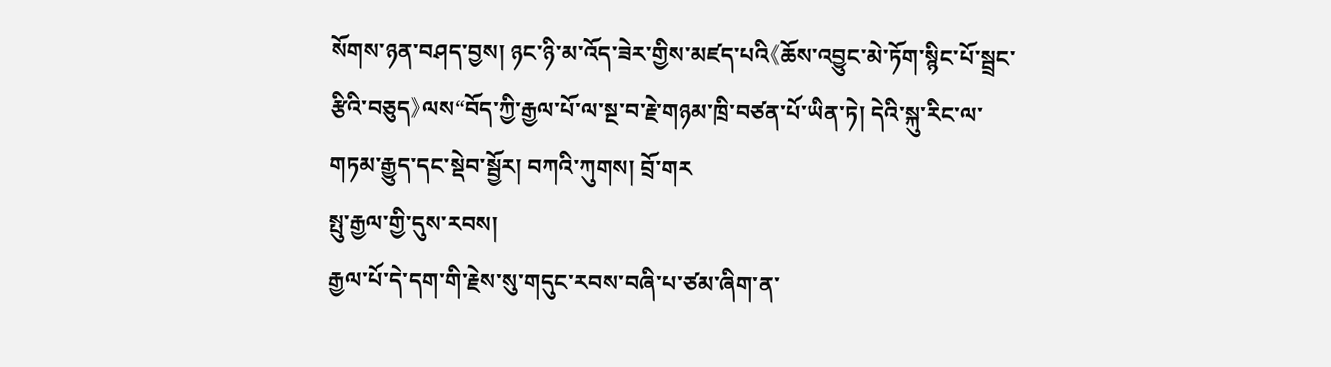སོགས་ཉན་བཤད་བྱས། ཉང་ཉི་མ་འོད་ཟེར་གྱིས་མཛད་པའི《ཆོས་འབྱུང་མེ་ཏོག་སྙིང་པོ་སྦྲང་རྩིའི་བཅུད》ལས“བོད་ཀྱི་རྒྱལ་པོ་ལ་སྔ་བ་རྗེ་གཉམ་ཁྲི་བཙན་པོ་ཡིན་ཏེ། དེའི་སྐུ་རིང་ལ་གཏམ་རྒྱུད་དང་སྡེབ་སྦྱོར། བཀའི་ཀུགས། བྲོ་གར
སྤུ་རྒྱལ་གྱི་དུས་རབས།
རྒྱལ་པོ་དེ་དག་གི་རྗེས་སུ་གདུང་རབས་བཞི་པ་ཙམ་ཞིག་ན་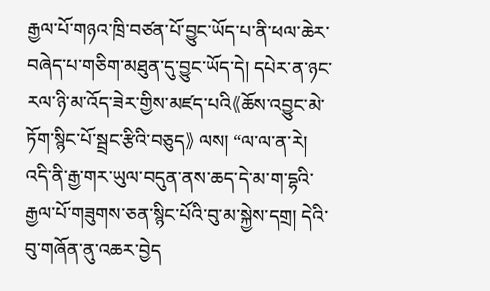རྒྱལ་པོ་གཉའ་ཁྲི་བཙན་པོ་བྱུང་ཡོད་པ་ནི་ཕལ་ཆེར་བཞེད་པ་གཅིག་མཐུན་དུ་བྱུང་ཡོད་དེ། དཔེར་ན་ཉང་རལ་ཉི་མ་འོད་ཟེར་གྱིས་མཛད་པའི《ཆོས་འབྱུང་མེ་ཏོག་སྙིང་པོ་སྦྲང་རྩིའི་བཅུད》 ལས། “ལ་ལ་ན་རེ། འདི་ནི་རྒྱ་གར་ཡུལ་བདུན་ནས་ཆད་དེ་མ་ག་དྷའི་རྒྱལ་པོ་གཟུགས་ཅན་སྙིང་པོའི་བུ་མ་སྐྱེས་དགྲ། དེའི་བུ་གཞོན་ནུ་འཆར་བྱེད